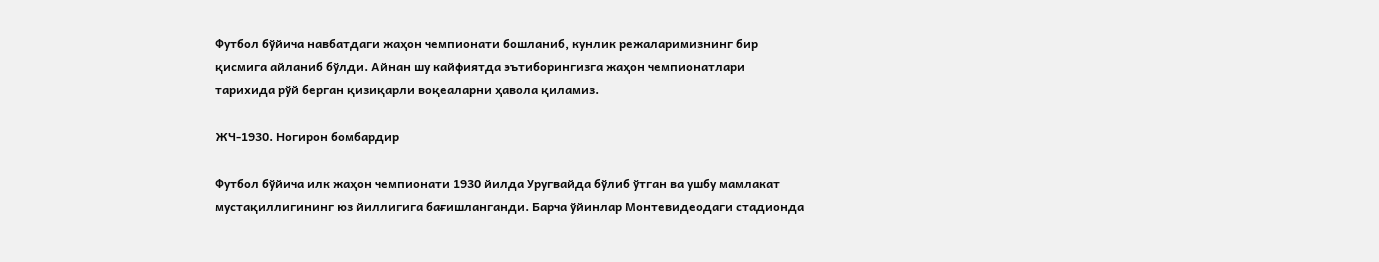Футбол бўйича навбатдаги жаҳон чемпионати бошланиб, кунлик режаларимизнинг бир қисмига айланиб бўлди. Айнан шу кайфиятда эътиборингизга жаҳон чемпионатлари тарихида рўй берган қизиқарли воқеаларни ҳавола қиламиз.

ЖЧ-1930. Ногирон бомбардир

Футбол бўйича илк жаҳон чемпионати 1930 йилда Уругвайда бўлиб ўтган ва ушбу мамлакат мустақиллигининг юз йиллигига бағишланганди. Барча ўйинлар Монтевидеодаги стадионда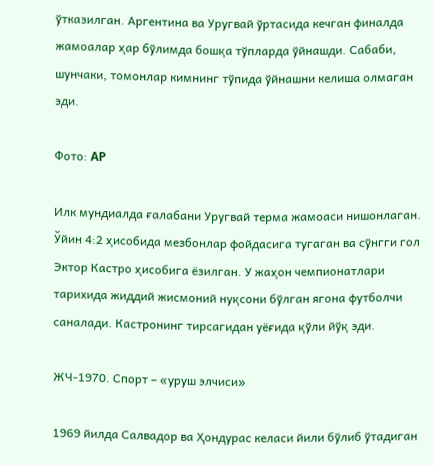ўтказилган. Аргентина ва Уругвай ўртасида кечган финалда жамоалар ҳар бўлимда бошқа тўпларда ўйнашди. Сабаби, шунчаки, томонлар кимнинг тўпида ўйнашни келиша олмаган эди.

Фото: AP

Илк мундиалда ғалабани Уругвай терма жамоаси нишонлаган. Ўйин 4:2 ҳисобида мезбонлар фойдасига тугаган ва сўнгги гол Эктор Кастро ҳисобига ёзилган. У жаҳон чемпионатлари тарихида жиддий жисмоний нуқсони бўлган ягона футболчи саналади. Кастронинг тирсагидан уёғида қўли йўқ эди.

ЖЧ-1970. Спорт – «уруш элчиси»

1969 йилда Салвадор ва Ҳондурас келаси йили бўлиб ўтадиган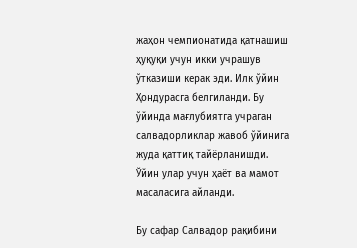жаҳон чемпионатида қатнашиш ҳуқуқи учун икки учрашув ўтказиши керак эди. Илк ўйин Ҳондурасга белгиланди. Бу ўйинда мағлубиятга учраган салвадорликлар жавоб ўйинига жуда қаттиқ тайёрланишди. Ўйин улар учун ҳаёт ва мамот масаласига айланди.

Бу сафар Салвадор рақибини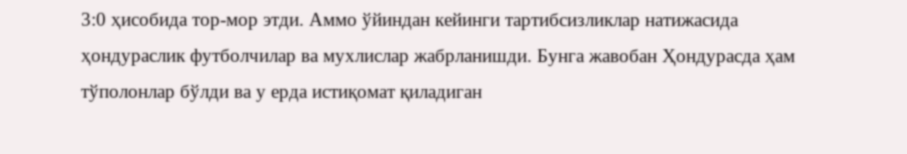3:0 ҳисобида тор-мор этди. Аммо ўйиндан кейинги тартибсизликлар натижасида ҳондураслик футболчилар ва мухлислар жабрланишди. Бунга жавобан Ҳондурасда ҳам тўполонлар бўлди ва у ерда истиқомат қиладиган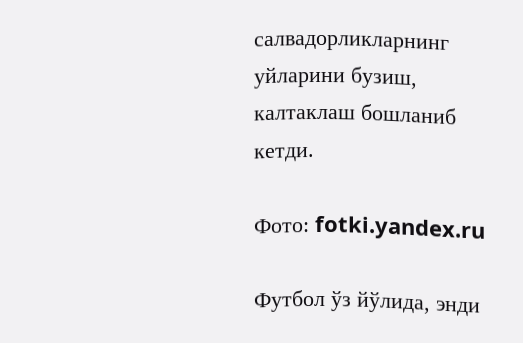салвадорликларнинг уйларини бузиш, калтаклаш бошланиб кетди.

Фото: fotki.yandex.ru

Футбол ўз йўлида, энди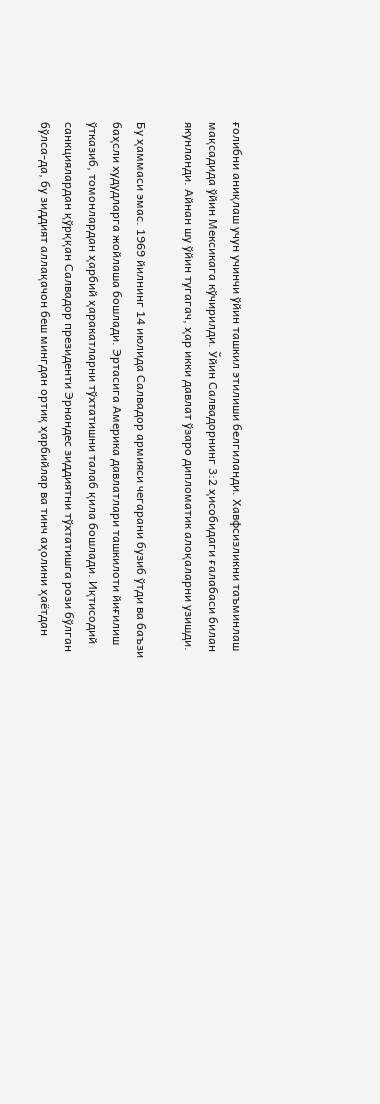ғолибни аниқлаш учун учинчи ўйин ташкил этилиши белгиланди. Хавфсизликни таъминлаш мақсадида ўйин Мексикага кўчирилди. Ўйин Салвадорнинг 3:2 ҳисобидаги ғалабаси билан якунланди. Айнан шу ўйин тугагач, ҳар икки давлат ўзаро дипломатик алоқаларни узишди.

Бу ҳаммаси эмас. 1969 йилнинг 14 июлида Салвадор армияси чегарани бузиб ўтди ва баъзи баҳсли худудларга жойлаша бошлади. Эртасига Америка давлатлари ташкилоти йиғилиш ўтказиб, томонлардан ҳарбий ҳаракатларни тўхтатишни талаб қила бошлади. Иқтисодий санкциялардан қўрққан Салвадор президенти Эрнандес зиддиятни тўхтатишга рози бўлган бўлса-да, бу зиддият аллақачон беш мингдан ортиқ ҳарбийлар ва тинч аҳолини ҳаётдан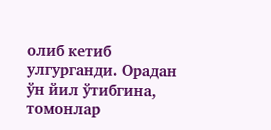олиб кетиб улгурганди. Орадан ўн йил ўтибгина, томонлар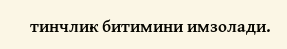тинчлик битимини имзолади.